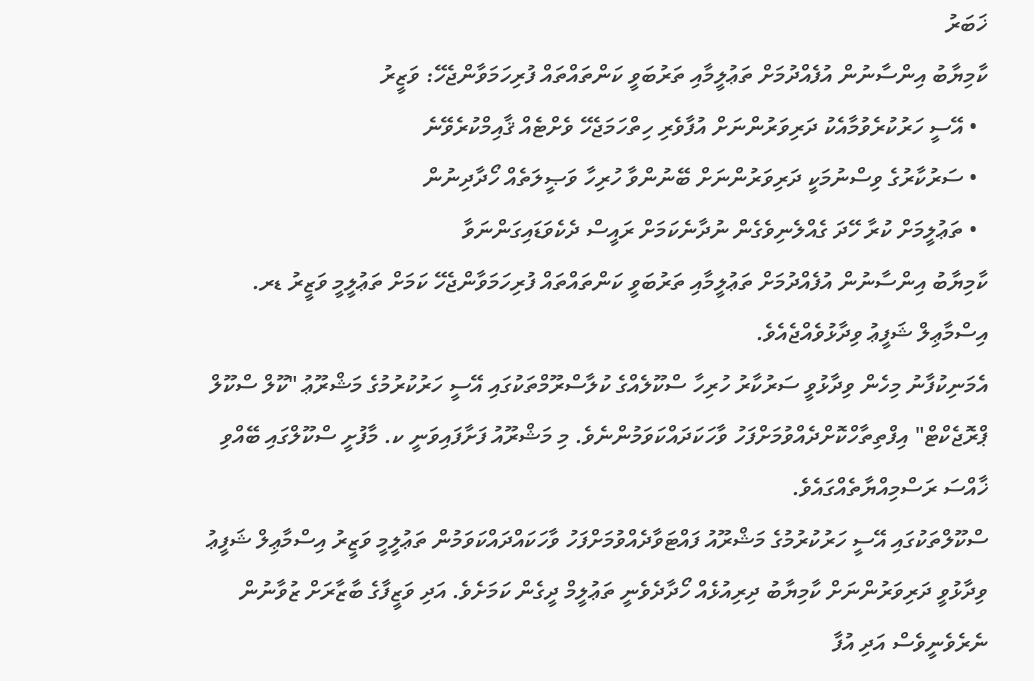ޚަބަރު
ކާމިޔާބު އިންސާނުން އުފެއްދުމަށް ތަޢުލީމާއި ތަރުބަވީ ކަންތައްތައް ފުރިހަމަވާންޖެހޭ: ވަޒީރު
  • އޭސީ ހަރުކުރެވުމާއެކު ދަރިވަރުންނަށް އުފާވެރި ހިތްހަމަޖެހޭ ވެށްޓެއް ޤާއިމްކުރެވޭނެ
  • ސަރުކާރުގެ ވިސްނުމަކީ ދަރިވަރުންނަށް ބޭނުންވާ ހުރިހާ ވަޞީލަތެއް ހޯދާދިނުން
  • ތަޢުލީމަށް ކުރާ ހޭދަ ގެއްލެނިވެގެން ނުދާނެކަމަށް ރައީސް ދެކެވަޑައިގަންނަވާ
ކާމިޔާބު އިންސާނުން އުފެއްދުމަށް ތަޢުލީމާއި ތަރުބަވީ ކަންތައްތައް ފުރިހަމަވާންޖެހޭ ކަމަށް ތަޢުލީމީ ވަޒީރު ޑރ. އިސްމާޢިލް ޝަފީޢު ވިދާޅުވެއްޖެއެވެ.
އެމަނިކުފާނު މިހެން ވިދާޅުވީ ސަރުކާރު ހުރިހާ ސްކޫލެއްގެ ކުލާސްރޫމްތަކުގައި އޭސީ ހަރުކުރުމުގެ މަޝްރޫޢު "ކޫލް ސްކޫލް ޕްރޮޖެކްޓް" އިފްތިތާހްކޮށްދެއްވުމަށްފަހު ވާހަކަދައްކަވަމުންނެވެ. މި މަޝްރޫއު ފަށާފައިވަނީ ކ. މާފުށީ ސްކޫލްގައި ބޭއްވި ޚާއްސަ ރަސްމިއްޔާތެއްގައެވެ.
ސްކޫލްތަކުގައި އޭސީ ހަރުކުރުމުގެ މަޝްރޫއު ފައްޓަވާދެއްވުމަށްފަހު ވާހަކައްދައްކަވަމުން ތަޢުލީމީ ވަޒީރު އިސްމާޢިލް ޝަފީޢު ވިދާޅުވީ ދަރިވަރުންނަށް ކާމިޔާބު ދިރިއުޅެއް ހޯދާދެވެނީ ތަޢުލީމް ދީގެން ކަމަށެވެ. އަދި ވަޒީފާގެ ބާޒާރަށް ޒުވާނުން ނެރެވެނީވެސް އަދި އުފާ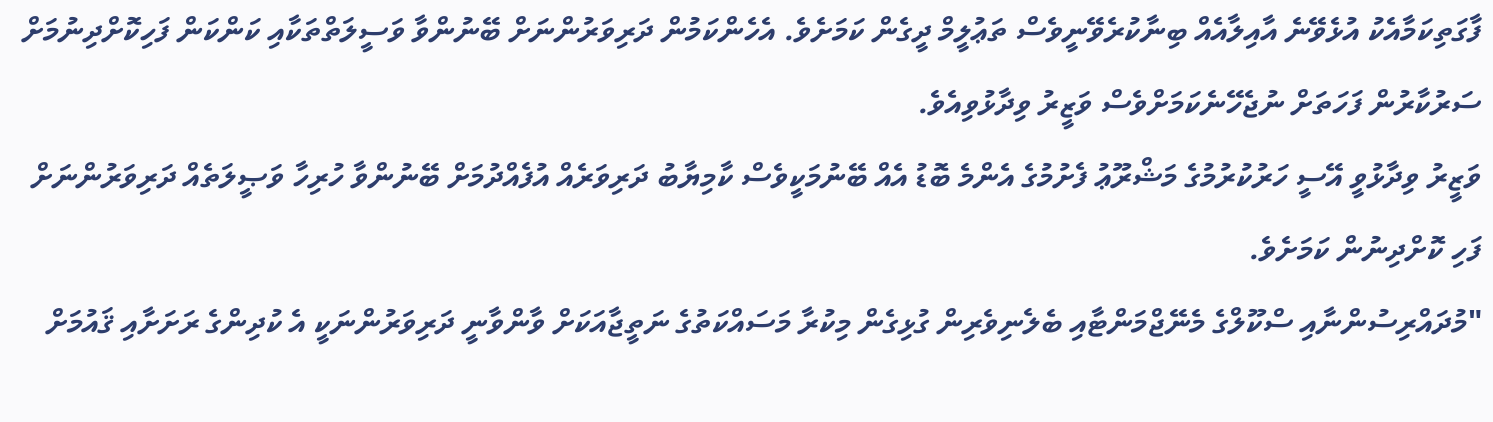ފާގަތިކަމާއެކު އުޅެވޭނެ އާއިލާއެއް ބިނާކުރެވޭނީވެސް ތަޢުލީމް ދީގެން ކަމަށެވެ. އެހެންކަމުން ދަރިވަރުންނަށް ބޭނުންވާ ވަސީލަތްތަކާއި ކަންކަން ފަހިކޮށްދިނުމަށް ސަރުކާރުން ފަހަތަށް ނުޖެހޭނެކަމަށްވެސް ވަޒީރު ވިދާޅުވިއެވެ.
ވަޒީރު ވިދާޅުވީ އޭސީ ހަރުކުރުމުގެ މަޝްރޫޢު ފެށުމުގެ އެންމެ ބޮޑު އެއް ބޭނުމަކީވެސް ކާމިޔާބު ދަރިވަރެއް އުފެއްދުމަށް ބޭނުންވާ ހުރިހާ ވަޞީލަތެއް ދަރިވަރުންނަށް ފަހި ކޮށްދިނުން ކަމަށެވެ.
"މުދައްރިސުންނާއި ސްކޫލްގެ މެނޭޖްމަންޓާއި ބެލެނިވެރިން ގުޅިގެން މިކުރާ މަސައްކަތުގެ ނަތީޖާއަކަށް ވާންވާނީ ދަރިވަރުންނަކީ އެ ކުދިންގެ ރަށަށާއި ޤައުމަށް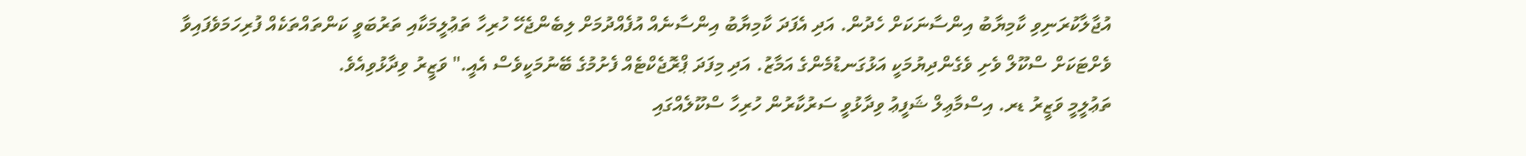އުޖާލާކުރަނިވި ކާމިޔާބު އިންސާނަކަށް ހެދުން. އަދި އެފަދަ ކާމިޔާބު އިންސާނެއް އުފެއްދުމަށް ލިބެންޖެހޭ ހުރިހާ ތަޢުލީމަކާއި ތަރުބަވީ ކަންތައްތަކެއް ފުރިހަމަވެފައިވާ ވެށްޓަކަށް ސްކޫލް ވެށި ވެގެންދިޔުމަކީ އަޅުގަނޑުމެންގެ އަމާޒު. އަދި މިފަދަ ޕްރޮޖެކްޓެއް ފެށުމުގެ ބޭނުމަކީވެސް އެއީ." ވަޒީރު ވިދާޅުވިއެވެ.
ތަޢުލީމީ ވަޒީރު ޑރ. އިސްމާޢިލް ޝަފީޢު ވިދާޅުވީ ސަރުކާރުން ހުރިހާ ސްކޫލެއްގައި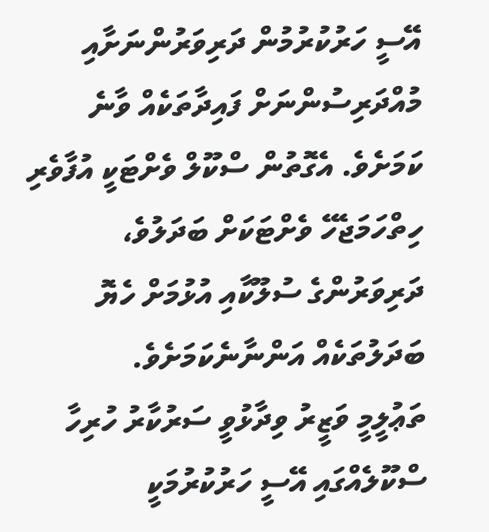އޭސީ ހަރުކުރުމުން ދަރިވަރުންނަށާއި މުއްދަރިސުންނަށް ފައިދާތަކެއް ވާނެ ކަމަށެވެ. އެގޮތުން ސްކޫލް ވެށްޓަކީ އުފާވެރި ހިތްހަމަޖެހޭ ވެށްޓަކަށް ބަދަލުވެ، ދަރިވަރުންގެ ސުލޫކާއި އުޅުމަށް ހެޔޮ ބަދަލުތަކެއް އަންނާނެކަމަށެވެ.
ތަޢުލީމީ ވަޒީރު ވިދާޅުވީ ސަރުކާރު ހުރިހާ ސްކޫލެއްގައި އޭސީ ހަރުކުރުމަކީ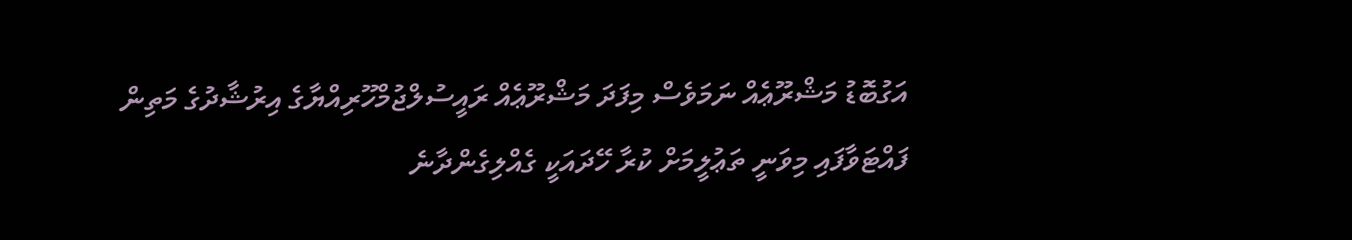އަގުބޮޑު މަޝްރޫޢެއް ނަމަވެސް މިފަދަ މަޝްރޫޢެއް ރައީސުލްޖުމްހޫރިއްޔާގެ އިރުޝާދުގެ މަތިން ފައްޓަވާފައި މިވަނީ ތަޢުލީމަށް ކުރާ ހޭދައަކީ ގެއްލިގެންދާނެ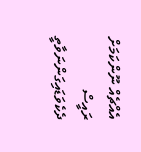އެއްޗެއް ނޫންކަމަށް ރައީސް ދެކެވަޑައިގަންނަވާތީ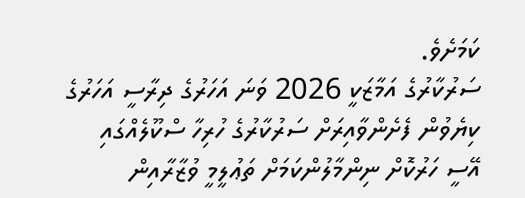ކަމަށެވެ.
ސަރުކާރުގެ އަމާޒަކީ 2026 ވަނަ އަހަރުގެ ދިރާސީ އަހަރުގެ ކިޔެވުން ފެށެންވާއިރަށް ސަރުކާރުގެ ހުރިހާ ސްކޫލެއްގައި އޭސީ ހަރުކޮށް ނިންމާލުންކަމަށް ތަޢުލީމީ ވުޒާރާއިން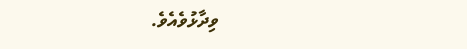ވިދާޅުވެއެވެ.